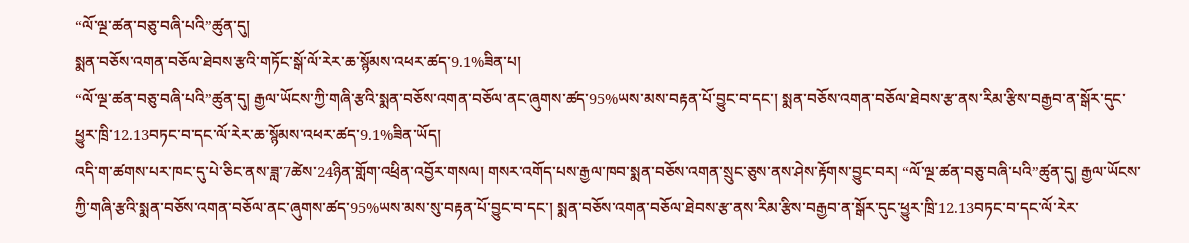“ལོ་ལྔ་ཚན་བཅུ་བཞི་པའི”ཚུན་དུ།
སྨན་བཅོས་འགན་བཅོལ་ཐེབས་རྩའི་གཏོང་སྒོ་ལོ་རེར་ཆ་སྙོམས་འཕར་ཚད་9.1%ཟིན་པ།
“ལོ་ལྔ་ཚན་བཅུ་བཞི་པའི”ཚུན་དུ། རྒྱལ་ཡོངས་ཀྱི་གཞི་རྩའི་སྨན་བཅོས་འགན་བཅོལ་ནང་ཞུགས་ཚད་95%ཡས་མས་བརྟན་པོ་བྱུང་བ་དང་། སྨན་བཅོས་འགན་བཅོལ་ཐེབས་རྩ་ནས་རིམ་རྩིས་བརྒྱབ་ན་སྒོར་དུང་ཕྱུར་ཁྲི་12.13བཏང་བ་དང་ལོ་རེར་ཆ་སྙོམས་འཕར་ཚད་9.1%ཟིན་ཡོད།
འདི་ག་ཚགས་པར་ཁང་དུ་པེ་ཅིང་ནས་ཟླ་7ཚེས་24ཉིན་གློག་འཕྲིན་འབྱོར་གསལ། གསར་འགོད་པས་རྒྱལ་ཁབ་སྨན་བཅོས་འགན་སྲུང་ཅུས་ནས་ཤེས་རྟོགས་བྱུང་བར། “ལོ་ལྔ་ཚན་བཅུ་བཞི་པའི”ཚུན་དུ། རྒྱལ་ཡོངས་ཀྱི་གཞི་རྩའི་སྨན་བཅོས་འགན་བཅོལ་ནང་ཞུགས་ཚད་95%ཡས་མས་སུ་བརྟན་པོ་བྱུང་བ་དང་། སྨན་བཅོས་འགན་བཅོལ་ཐེབས་རྩ་ནས་རིམ་རྩིས་བརྒྱབ་ན་སྒོར་དུང་ཕྱུར་ཁྲི་12.13བཏང་བ་དང་ལོ་རེར་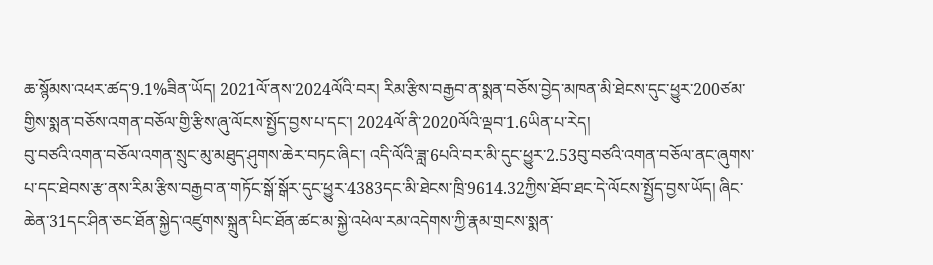ཆ་སྙོམས་འཕར་ཚད་9.1%ཟིན་ཡོད། 2021ལོ་ནས་2024ལོའི་བར། རིམ་རྩིས་བརྒྱབ་ན་སྨན་བཅོས་བྱེད་མཁན་མི་ཐེངས་དུང་ཕྱུར་200ཙམ་གྱིས་སྨན་བཅོས་འགན་བཅོལ་གྱི་རྩིས་ཞུ་ལོངས་སྤྱོད་བྱས་པ་དང་། 2024ལོ་ནི་2020ལོའི་ལྡབ་1.6ཡིན་པ་རེད།
བུ་བཙའི་འགན་བཅོལ་འགན་སྲུང་མུ་མཐུད་ཤུགས་ཆེར་བཏང་ཞིང་། འདི་ལོའི་ཟླ་6པའི་བར་མི་དུང་ཕྱུར་2.53བུ་བཙའི་འགན་བཅོལ་ནང་ཞུགས་པ་དང་ཐེབས་རྩ་ནས་རིམ་རྩིས་བརྒྱབ་ན་གཏོང་སྒོ་སྒོར་དུང་ཕྱུར་4383དང་མི་ཐེངས་ཁྲི་9614.32ཀྱིས་ཐོབ་ཐང་དེ་ལོངས་སྤྱོད་བྱས་ཡོད། ཞིང་ཆེན་31དང་ཤིན་ཅང་ཐོན་སྐྱེད་འཛུགས་སྐྲུན་པིང་ཐོན་ཚང་མ་སྐྱེ་འཕེལ་རམ་འདེགས་ཀྱི་རྣམ་གྲངས་སྨན་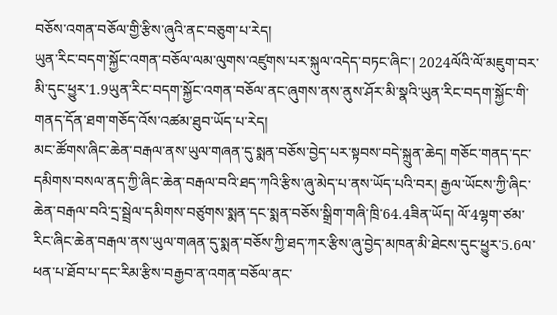བཅོས་འགན་བཅོལ་གྱི་རྩིས་ཞུའི་ནང་བཅུག་པ་རེད།
ཡུན་རིང་བདག་སྐྱོང་འགན་བཅོལ་ལམ་ལུགས་འཛུགས་པར་སྐུལ་འདེད་བཏང་ཞིང་། 2024ལོའི་ལོ་མཇུག་བར་མི་དུང་ཕྱུར་1.9ཡུན་རིང་བདག་སྐྱོང་འགན་བཅོལ་ནང་ཞུགས་ནས་ནུས་ཤོར་མི་སྣའི་ཡུན་རིང་བདག་སྐྱོང་གི་གནད་དོན་ཐག་གཅོད་འོས་འཚམ་ཐུབ་ཡོད་པ་རེད།
མང་ཚོགས་ཞིང་ཆེན་བརྒལ་ནས་ཡུལ་གཞན་དུ་སྨན་བཅོས་བྱེད་པར་སྟབས་བདེ་སྐྲུན་ཆེད། གཅོང་གནད་དང་དམིགས་བསལ་ནད་ཀྱི་ཞིང་ཆེན་བརྒལ་བའི་ཐད་ཀའི་རྩིས་ཞུ་མེད་པ་ནས་ཡོད་པའི་བར། རྒྱལ་ཡོངས་ཀྱི་ཞིང་ཆེན་བརྒལ་བའི་དྲ་སྦྲེལ་དམིགས་བཙུགས་སྨན་དང་སྨན་བཅོས་སྒྲིག་གཞི་ཁྲི་64.4ཟིན་ཡོད། ལོ་4ལྷག་ཙམ་རིང་ཞིང་ཆེན་བརྒལ་ནས་ཡུལ་གཞན་དུ་སྨན་བཅོས་ཀྱི་ཐད་ཀར་རྩིས་ཞུ་བྱེད་མཁན་མི་ཐེངས་དུང་ཕྱུར་5.6ལ་ཕན་པ་ཐོབ་པ་དང་རིམ་རྩིས་བརྒྱབ་ན་འགན་བཅོལ་ནང་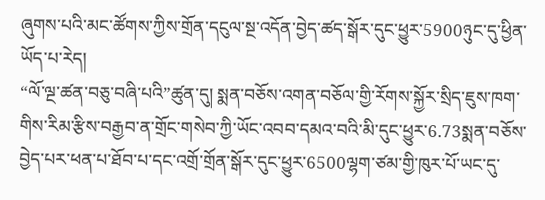ཞུགས་པའི་མང་ཚོགས་ཀྱིས་གྲོན་དངུལ་སྔ་འདོན་བྱེད་ཚད་སྒོར་དུང་ཕྱུར་5900ཉུང་དུ་ཕྱིན་ཡོད་པ་རེད།
“ལོ་ལྔ་ཚན་བཅུ་བཞི་པའི”ཚུན་དུ། སྨན་བཅོས་འགན་བཅོལ་གྱི་རོགས་སྐྱོར་སྲིད་ཇུས་ཁག་གིས་རིམ་རྩིས་བརྒྱབ་ན་གྲོང་གསེབ་ཀྱི་ཡོང་འབབ་དམའ་བའི་མི་དུང་ཕྱུར་6.73སྨན་བཅོས་བྱེད་པར་ཕན་པ་ཐོབ་པ་དང་འགྲོ་གྲོན་སྒོར་དུང་ཕྱུར་6500ལྷག་ཙམ་གྱི་ཁུར་པོ་ཡང་དུ་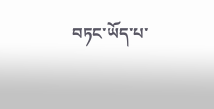བཏང་ཡོད་པ་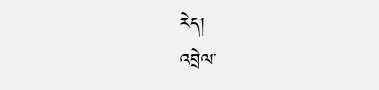རེད།
འབྲེལ་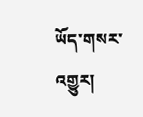ཡོད་གསར་འགྱུར།